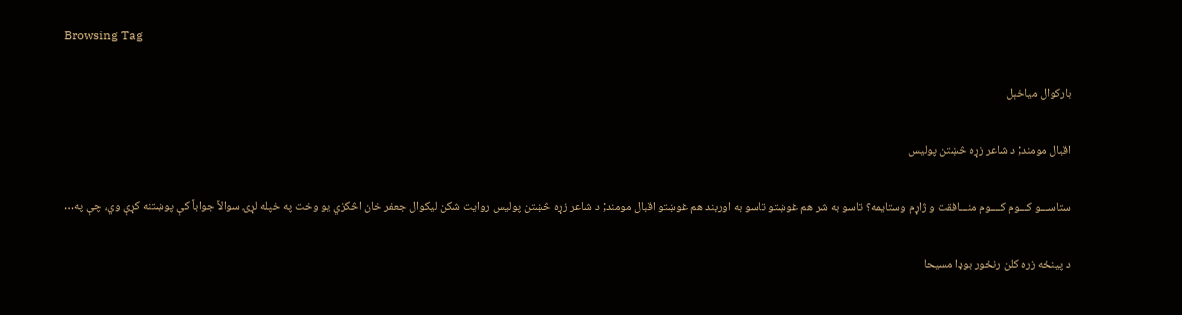Browsing Tag

بارکوال میاخېل

اقبال مومند; د شاعر زړه څښتن پولیس

ستاســـو کـــوم کــــوم منـــافقت و ژاړم وستايمه؟ تاسو به شر هم غوښتو تاسو به اوربند هم غوښتو اقبال مومند; د شاعر زړه څښتن پولیس روایت شکن لیکوال جعفر خان اڅکزي یو وخت په خپله لړۍ سوالاً جواباً کې پوښتنه کړې وي، چې په…

د پینځه زره کلن رنځور بوډا مسیحا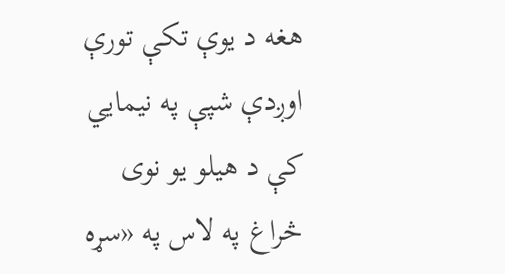هغه د یوې تکې تورې اوږدې شپې په نیمایي کې د هیلو یو نوی څراغ په لاس په «سړه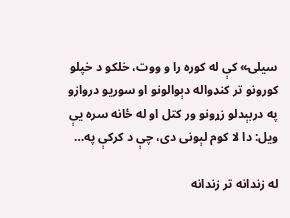سیلۍ» کې له کوره را و ووت، خلکو د خپلو کورونو تر کنډواله دېوالونو او سوریو دروازو په دربېدلو زړونو ور کتل او له ځانه سره یې ویل: دا لا کوم لېونی دی، چې د کرکې په…

له زندانه تر زندانه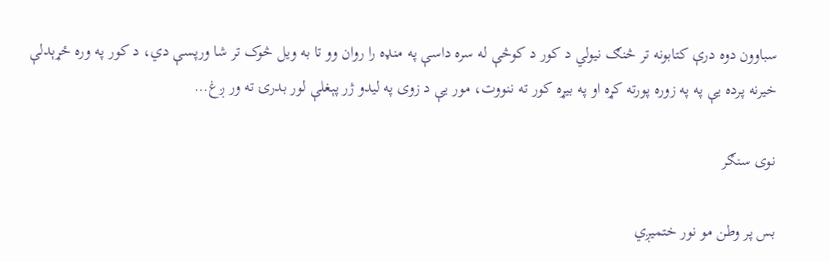سباوون دوه درې کتابونه تر څنګ نیولي د کور د کوڅې له سره داسې په منډه را روان وو تا به ویل څوک تر شا ورپسې دي، د کور په وره ځړېدلې خیرنه پرده یې په په زوره پورته کړه او په بیړه کور ته ننووت، مور یې د زوی په لیدو ژر پېغلې لور بدرۍ ته ور ږغ…

نوی سنګر

بس پر وطن مو نور ختمیږي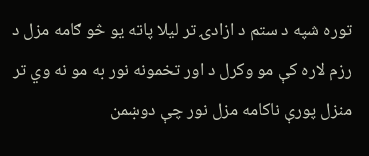توره شپه د ستم د ازادۍ تر لیلا پاته یو څو ګامه مزل د رزم لاره کې مو وکرل د اور تخمونه نور به مو نه وي تر منزل پورې ناکامه مزل نور چې دوښمن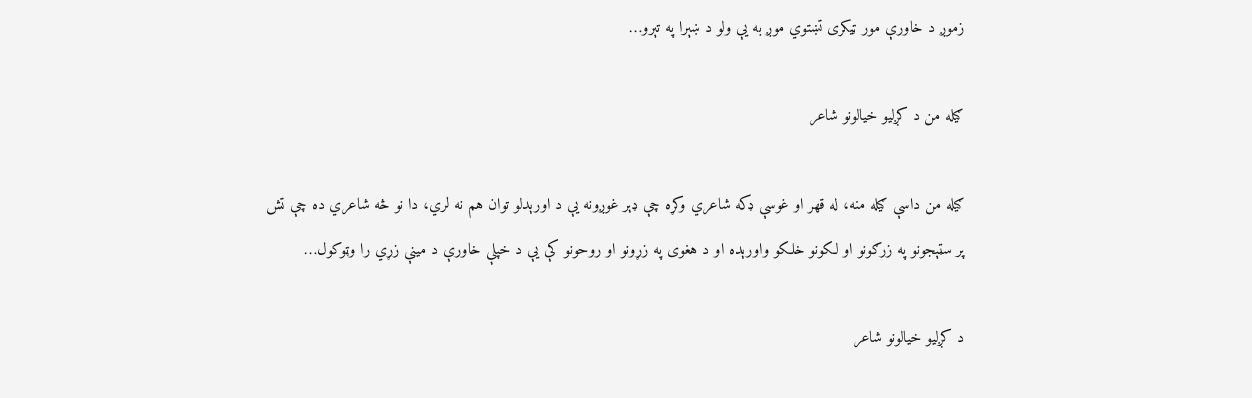زموږ د خاورې مور ټیکری تښتوي موږ به یې ولو د ښېرا په تېرو…

ګیله من د کږلیو خیالونو شاعر

ګیله من داسې ګیله منه، له قهر او غوسې ډکه شاعري وکړه چې ډېر غوږونه یې د اورېدلو توان هم نه لري، دا نو څه شاعري ده چې تش پر سټېجونو په زرګونو او لکونو خلکو واورېده او د هغوی په زړونو او روحونو کې یې د خپلې خاورې د مینې زړي را وټوکول…

د کږلیو خیالونو شاعر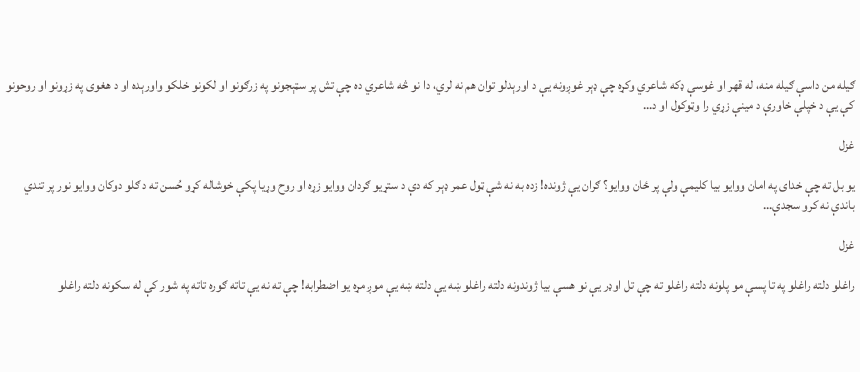ګیله من داسې ګیله منه، له قهر او غوسې ډکه شاعري وکړه چې ډېر غوږونه یې د اورېدلو توان هم نه لري، دا نو څه شاعري ده چې تش پر سټېجونو په زرګونو او لکونو خلکو واورېده او د هغوی په زړونو او روحونو کې یې د خپلې خاورې د مینې زړي را وټوکول او د…

غزل

یو بل ته چې خدای په امان ووایو بیا کلیمې ولې پر ځان ووایو؟ ګران یې ژونده! زده به نه شې ټول عمر ډېر که دې د ستړیو ګردان ووایو زړه او روح وړیا پکې خوشاله کړو حُسن ته د ګلو دوکان ووایو نور پر تندي باندې نه کرو سجدې…

غزل

راغلو دلته راغلو په تا پسې مو پلونه دلته راغلو ته چې تل اوډر یې نو هسې بیا ژوندونه دلته راغلو ښه یې دلته ښه یې موږ مړه یو اضطرابه! چې ته نه یې تاته ګوره تاته په شور کې له سکونه دلته راغلو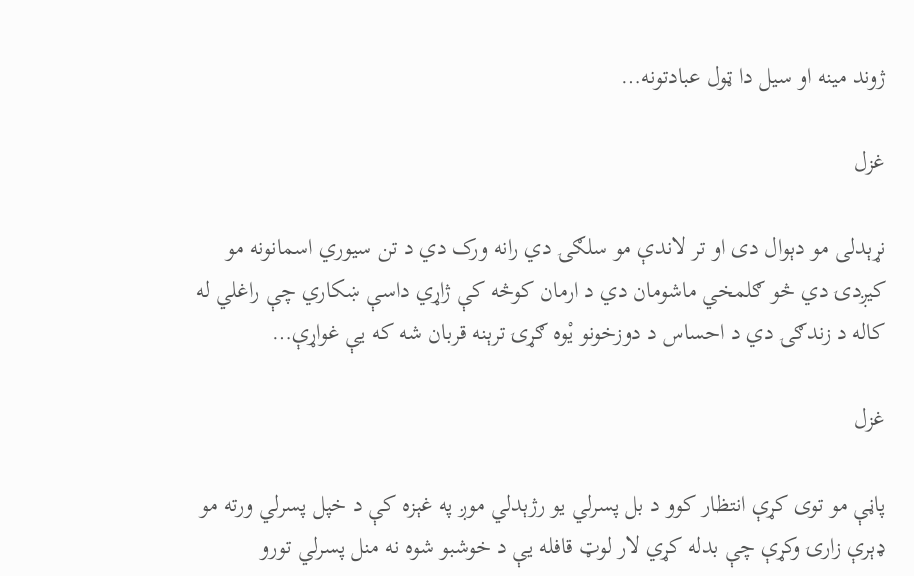ژوند مینه او سیل دا ټول عبادتونه…

غزل

نړېدلی مو دېوال دی او تر لاندې مو سلګۍ دي رانه ورک دي د تن سیوري اسمانونه مو کیږدۍ دي څو ګلمخي ماشومان دي د ارمان کوڅه کې ژاړي داسې ښکاري چې راغلي له کاله د زندګۍ دي د احساس د دوزخونو یْوه ګړۍ ترېنه قربان شه که یې غواړې…

غزل

پاڼې مو توی کړې انتظار کوو د بل پسرلي یو رژېدلي موږ په غېزه کې د خپل پسرلي ورته مو ډېرې زارۍ وکړې چې بدله کړي لار لوټ قافله یې د خوشبو شوه نه منل پسرلي تورو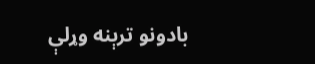بادونو ترېنه وړلې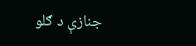جنازې د ګلو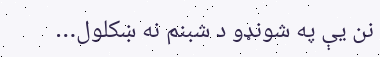نن یې په شونډو د شبنم نه ښکلول…